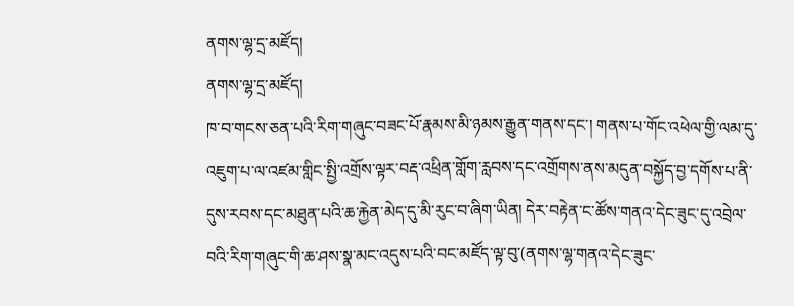ནགས་ལྷ་དྲ་མཛོད།
ནགས་ལྷ་དྲ་མཛོད།
ཁ་བ་གངས་ཅན་པའི་རིག་གཞུང་བཟང་པོ་རྣམས་མི་ཉམས་རྒྱུན་གནས་དང་། གནས་པ་གོང་འཕེལ་གྱི་ལམ་དུ་འཇུག་པ་ལ་འཛམ་གླིང་སྤྱི་འགྲོས་ལྟར་བརྡ་འཕྲིན་གློག་རླབས་དང་འགྲོགས་ནས་མདུན་བསྐྱོད་བྱ་དགོས་པ་ནི་དུས་རབས་དང་མཐུན་པའི་ཆ་རྐྱེན་མེད་དུ་མི་རུང་བ་ཞིག་ཡིན། དེར་བརྟེན་ང་ཚོས་གནའ་དེང་ཟུང་དུ་འབྲེལ་བའི་རིག་གཞུང་གི་ཆ་ཤས་སྣ་མང་འདུས་པའི་བང་མཛོད་ལྟ་བུ་(ནགས་ལྷ་གནའ་དེང་ཟུང་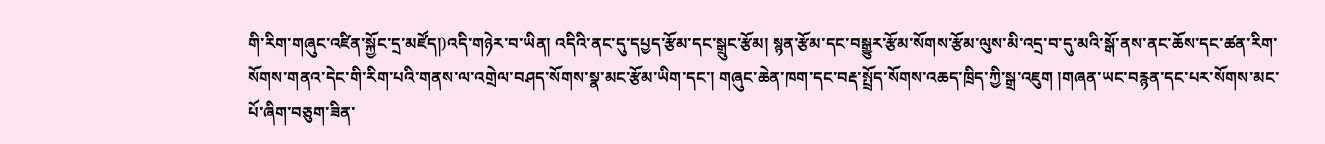གི་རིག་གཞུང་འཛིན་སྐྱོང་དྲ་མཛོད།)འདི་གཉེར་བ་ཡིན། འདིའི་ནང་དུ་དཔྱད་རྩོམ་དང་སྒྲུང་རྩོམ། སྙན་རྩོམ་དང་བསྒྱུར་རྩོམ་སོགས་རྩོམ་ལུས་མི་འདྲ་བ་དུ་མའི་སྒོ་ནས་ནང་ཆོས་དང་ཚན་རིག་སོགས་གནའ་དེང་གི་རིག་པའི་གནས་ལ་འགྲེལ་བཤད་སོགས་སྣ་མང་རྩོམ་ཡིག་དང་། གཞུང་ཆེན་ཁག་དང་བརྡ་སྤྲོད་སོགས་འཆད་ཁྲིད་ཀྱི་སྒྲ་འཇུག །གཞན་ཡང་བརྙན་དང་པར་སོགས་མང་པོ་ཞིག་བཅུག་ཟིན་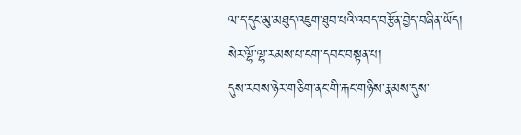ལ་ད་དུང་མུ་མཐུད་འཇུག་ཐུབ་པའི་འབད་བརྩོན་བྱེད་བཞིན་ཡོད།
སེར་ལྷོ་ལྷ་རམས་པ་ངག་དབང་བསྟན་པ།
དུས་རབས་ཉེར་གཅིག་ནང་གི་རྐང་གཉིས་རྣམས་དུས་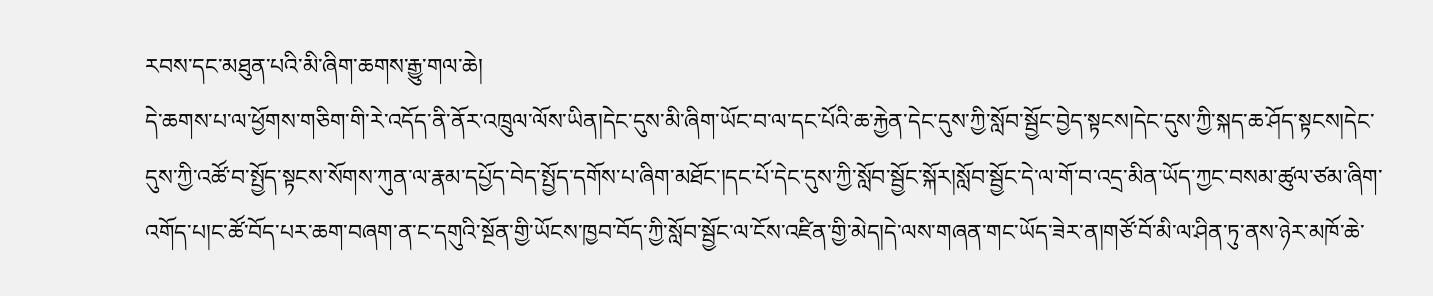རབས་དང་མཐུན་པའི་མི་ཞིག་ཆགས་རྒྱུ་གལ་ཆེ།
དེ་ཆགས་པ་ལ་ཕྱོགས་གཅིག་གི་རེ་འདོད་ནི་ནོར་འཁྲུལ་ལོས་ཡིན།དེང་དུས་མི་ཞིག་ཡོང་བ་ལ་དང་པོའི་ཆ་རྐྱེན་དེང་དུས་ཀྱི་སློབ་སྦྱོང་བྱེད་སྟངས།དེང་དུས་ཀྱི་སྐད་ཆ་ཤོད་སྟངས།དེང་དུས་ཀྱི་འཚོ་བ་སྤྱོད་སྟངས་སོགས་ཀུན་ལ་རྣམ་དཔྱོད་བེད་སྤྱོད་དགོས་པ་ཞིག་མཐོང་།དང་པོ་དེང་དུས་ཀྱི་སློབ་སྦྱོང་སྐོར།སློབ་སྦྱོང་དེ་ལ་གོ་བ་འདྲ་མིན་ཡོད་ཀྱང་བསམ་ཚུལ་ཙམ་ཞིག་འགོད་པ།ང་ཚོ་བོད་པར་ཆག་བཞག་ན་ང་དགུའི་སྔོན་གྱི་ཡོངས་ཁྱབ་བོད་ཀྱི་སློབ་སྦྱོང་ལ་ངོས་འཛིན་གྱི་མེད།དེ་ལས་གཞན་གང་ཡོད་ཟེར་ན།གཙོ་བོ་མི་ལ་ཤིན་ཏུ་ནས་ཉེར་མཁོ་ཆེ་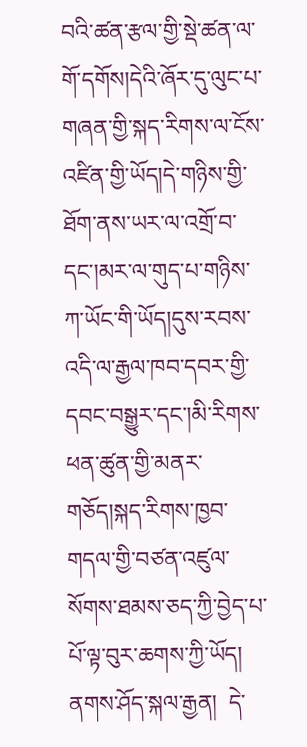བའི་ཚན་རྩལ་གྱི་སྡེ་ཚན་ལ་གོ་དགོས།དེའི་ཞོར་དུ་ལུང་པ་གཞན་གྱི་སྐད་རིགས་ལ་ངོས་འཛིན་གྱི་ཡོད།དེ་གཉིས་གྱི་ཐོག་ནས་ཡར་ལ་འགྲོ་བ་དང་།མར་ལ་གུད་པ་གཉིས་ཀ་ཡོང་གི་ཡོད།དུས་རབས་འདི་ལ་རྒྱལ་ཁབ་དབར་གྱི་དབང་བསྒྱུར་དང་།མི་རིགས་ཕན་ཚུན་གྱི་མནར་གཅོད།སྐད་རིགས་ཁྱབ་གདལ་གྱི་བཙན་འཛུལ་སོགས་ཐམས་ཅད་ཀྱི་བྱེད་པ་པོ་ལྟ་བུར་ཆགས་ཀྱི་ཡོད།
ནགས་ཤོད་སྐལ་རྒྱན།  དེ་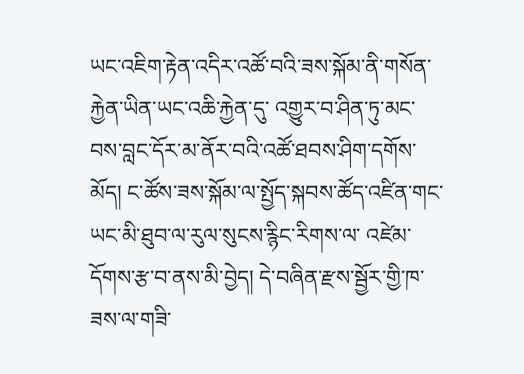ཡང་འཇིག་རྟེན་འདིར་འཚོ་བའི་ཟས་སྐོམ་ནི་གསོན་རྐྱེན་ཡིན་ཡང་འཆི་རྐྱེན་དུ་ འགྱུར་བ་ཤིན་ཏུ་མང་བས་བླང་དོར་མ་ནོར་བའི་འཚོ་ཐབས་ཤིག་དགོས་མོད། ང་ཚོས་ཟས་སྐོམ་ལ་སྤྱོད་སྐབས་ཚོད་འཛིན་གང་ཡང་མི་ཐུབ་ལ་རུལ་སུངས་རྙིང་རིགས་ལ་ འཛེམ་དོགས་རྩ་བ་ནས་མི་བྱེད། དེ་བཞིན་རྫས་སྦྱོར་གྱི་ཁ་ཟས་ལ་གཟི་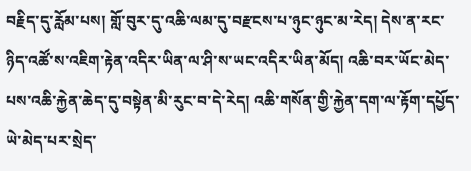བརྗིད་དུ་རློམ་པས། གློ་བུར་དུ་འཆི་ལམ་དུ་བརྫངས་པ་ཉུང་ཉུང་མ་རེད། དེས་ན་རང་ཉིད་འཚོ་ས་འཇིག་རྟེན་འདིར་ཡིན་ལ་ཤི་ས་ཡང་འདིར་ཡིན་མོད། འཆི་བར་ཡོང་མེད་པས་འཆི་རྐྱེན་ཆེད་དུ་བསྟེན་མི་རུང་བ་དེ་རེད། འཆི་གསོན་གྱི་རྐྱེན་དག་ལ་རྟོག་དཔྱོད་ཡེ་མེད་པར་སྲེད་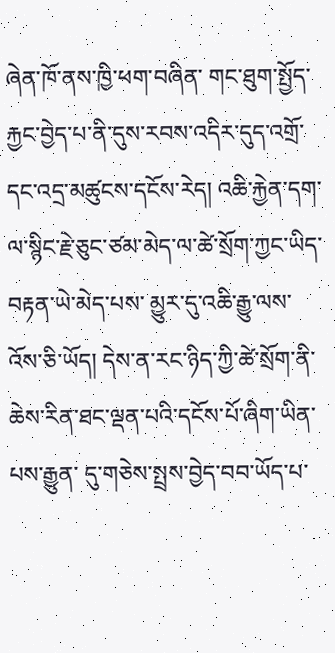ཞེན་ཁོ་ནས་ཁྱི་ཕག་བཞིན་ གང་ཐུག་སྤྱོད་རྐྱང་བྱེད་པ་ནི་དུས་རབས་འདིར་དུད་འགྲོ་དང་འདྲ་མཚུངས་དངོས་རེད། འཆི་རྐྱེན་དག་ལ་སྙིང་རྗེ་ཅུང་ཙམ་མེད་ལ་ཚེ་སྲོག་ཀྱང་ཡིད་བརྟན་ཡེ་མེད་པས་ མྱུར་དུ་འཆི་རྒྱུ་ལས་འོས་ཅི་ཡོད། དེས་ན་རང་ཉིད་ཀྱི་ཚེ་སྲོག་ནི་ཆེས་རིན་ཐང་ལྡན་པའི་དངོས་པོ་ཞིག་ཡིན་པས་རྒྱུན་ དུ་གཅེས་སྤྲས་བྱེད་བབ་ཡོད་པ་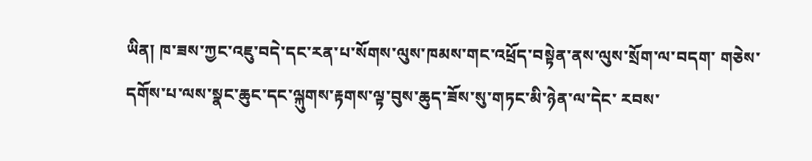ཡིན། ཁ་ཟས་ཀྱང་འཇུ་བདེ་དང་རན་པ་སོགས་ལུས་ཁམས་གང་འཕྲོད་བསྟེན་ནས་ལུས་སྲོག་ལ་བདག་ གཅེས་དགོས་པ་ལས་སྣང་ཆུང་དང་ལྐུགས་རྟགས་ལྟ་བུས་ཆུད་ཟོས་སུ་གཏང་མི་ཉེན་ལ་དེང་ རབས་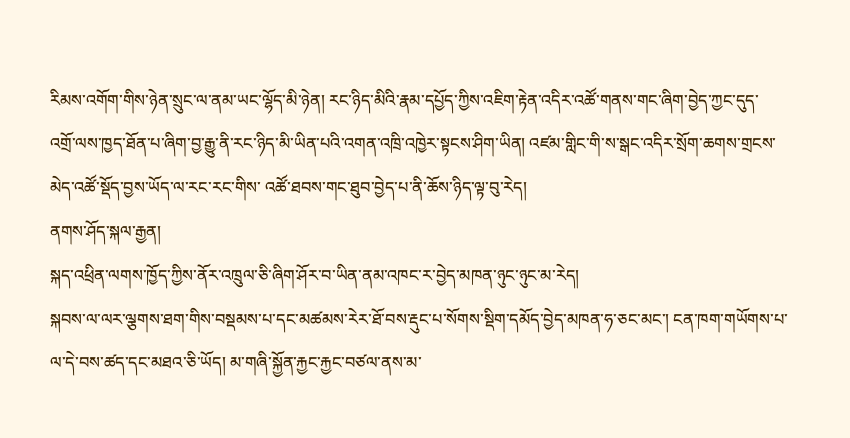རིམས་འགོག་གིས་ཉེན་སྲུང་ལ་ནམ་ཡང་ལྷོད་མི་ཉེན། རང་ཉིད་མིའི་རྣམ་དཔྱོད་ཀྱིས་འཇིག་རྟེན་འདིར་འཚོ་གནས་གང་ཞིག་བྱེད་ཀྱང་དུད་ འགྲོ་ལས་ཁྱད་ཐོན་པ་ཞིག་བྱ་རྒྱུ་ནི་རང་ཉིད་མི་ཡིན་པའི་འགན་འཁྲི་འཁྱེར་སྟངས་ཤིག་ཡིན། འཛམ་གླིང་གི་ས་སྒང་འདིར་སྲོག་ཆགས་གྲངས་མེད་འཚོ་སྡོད་བྱས་ཡོད་ལ་རང་རང་གིས་ འཚོ་ཐབས་གང་ཐུབ་བྱེད་པ་ནི་ཆོས་ཉིད་ལྟ་བུ་རེད།
ནགས་ཤོད་སྐལ་རྒྱན།
སྐད་འཕྲིན་ལགས་ཁྱོད་ཀྱིས་ནོར་འཁྲུལ་ཅི་ཞིག་ཤོར་བ་ཡིན་ནམ་འཁང་ར་བྱེད་མཁན་ཉུང་ཉུང་མ་རེད།
སྐབས་ལ་ལར་ལྕགས་ཐག་གིས་བསྡམས་པ་དང་མཚམས་རེར་ཐོ་བས་རྡུང་པ་སོགས་སྡིག་དམོད་བྱེད་མཁན་ཧ་ཅང་མང་། ངན་ཁག་གཡོགས་པ་ལ་དེ་བས་ཚད་དང་མཐའ་ཅི་ཡོད། མ་གཞི་སྐྱོན་རྐྱང་རྐྱང་བཙལ་ནས་མ་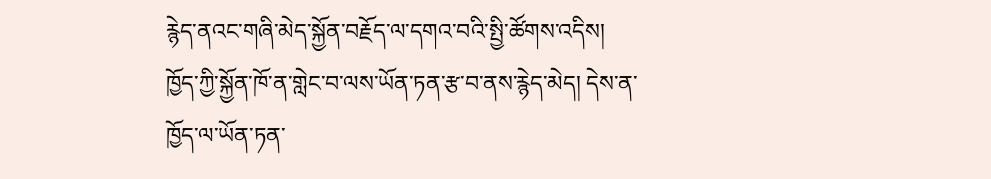རྙེད་ནའང་གཞི་མེད་སྐྱོན་བརྗོད་ལ་དགའ་བའི་སྤྱི་ཚོགས་འདིས། ཁྱོད་ཀྱི་སྐྱོན་ཁོ་ན་གླེང་བ་ལས་ཡོན་ཏན་རྩ་བ་ནས་རྙེད་མེད། དེས་ན་ཁྱོད་ལ་ཡོན་ཏན་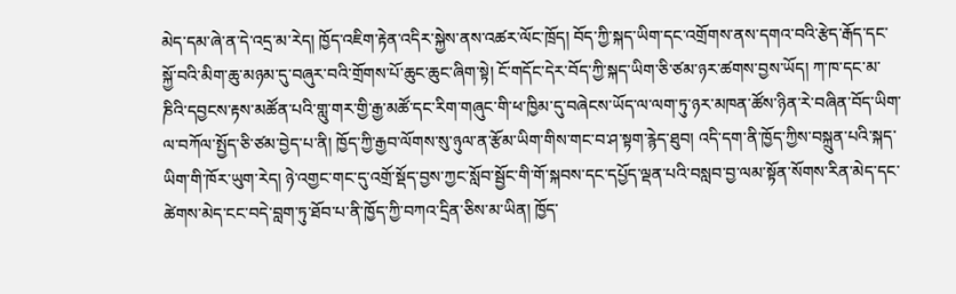མེད་དམ་ཞེ་ན་དེ་འདྲ་མ་རེད། ཁྱོད་འཇིག་རྟེན་འདིར་སྐྱེས་ནས་འཚར་ལོང་ཁྲོད། བོད་ཀྱི་སྐད་ཡིག་དང་འགྲོགས་ནས་དགའ་བའི་རྩེད་རྒོད་དང་སྐྱོ་བའི་མིག་ཆུ་མཉམ་དུ་བཞུར་བའི་གྲོགས་པོ་ཆུང་ཆུང་ཞིག་སྟེ། ངོ་གདོང་དེར་བོད་ཀྱི་སྐད་ཡིག་ཅི་ཙམ་ཉར་ཚགས་བྱས་ཡོད། ཀ་ཁ་དང་མ་ཎིའི་དབྱངས་རྟས་མཚོན་པའི་གླུ་གར་གྱི་རྒྱ་མཚོ་དང་རིག་གཞུང་གི་ཕ་ཁྱིམ་དུ་བཞེངས་ཡོད་ལ་ལག་ཏུ་ཉར་མཁན་ཚོས་ཉིན་རེ་བཞིན་བོད་ཡིག་ལ་བཀོལ་སྤྱོད་ཅི་ཙམ་བྱེད་པ་ནི། ཁྱོད་ཀྱི་རྒྱབ་ལོགས་སུ་ཉུལ་ན་རྩོམ་ཡིག་གིས་གང་བ་ཤ་སྟག་རྙེད་ཐུབ། འདི་དག་ནི་ཁྱོད་ཀྱིས་བསྐྲུན་པའི་སྐད་ཡིག་གི་ཁོར་ཡུག་རེད། ཉེ་འགྱང་གང་དུ་འགྲོ་སྡོད་བྱས་ཀྱང་སློབ་སྦྱོང་གི་གོ་སྐབས་དང་དཔྱོད་ལྡན་པའི་བསླབ་བྱ་ལམ་སྟོན་སོགས་རིན་མེད་དང་ཚེགས་མེད་ངང་བདེ་བླག་ཏུ་ཐོབ་པ་ནི་ཁྱོད་ཀྱི་བཀའ་དྲིན་ཅིས་མ་ཡིན། ཁྱོད་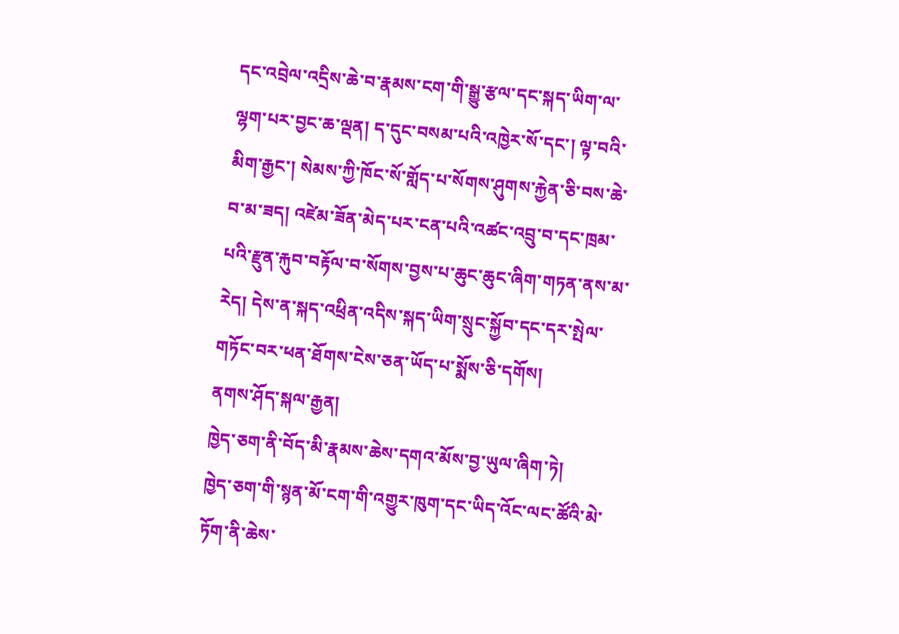དང་འབྲེལ་འདྲིས་ཆེ་བ་རྣམས་ངག་གི་སྒྱུ་རྩལ་དང་སྐད་ཡིག་ལ་ལྷག་པར་བྱང་ཆ་ལྡན། ད་དུང་བསམ་པའི་འཁྱེར་སོ་དང་། ལྟ་བའི་མིག་རྒྱང་། སེམས་ཀྱི་ཁོང་སོ་གློད་པ་སོགས་ཤུགས་རྐྱེན་ཅི་བས་ཆེ་བ་མ་ཟད། འཛེམ་ཟོན་མེད་པར་ངན་པའི་འཚང་འབྲུ་བ་དང་ཁྲམ་པའི་རྫུན་རྐུབ་བརྟོལ་བ་སོགས་བྱས་པ་ཆུང་ཆུང་ཞིག་གཏན་ནས་མ་རེད། དེས་ན་སྐད་འཕྲིན་འདིས་སྐད་ཡིག་སྲུང་སྐྱོབ་དང་དར་སྤེལ་གཏོང་བར་ཕན་ཐོགས་ངེས་ཅན་ཡོད་པ་སྨོས་ཅི་དགོས།
ནགས་ཤོད་སྐལ་རྒྱན།
ཁྱེད་ཅག་ནི་བོད་མི་རྣམས་ཆེས་དགའ་མོས་བྱ་ཡུལ་ཞིག་ཏེ།
ཁྱེད་ཅག་གི་སྙན་མོ་ངག་གི་འགྱུར་ཁུག་དང་ཡིད་འོང་ལང་ཚོའི་མེ་ཏོག་ནི་ཆེས་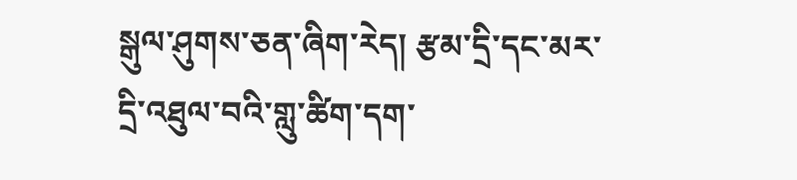སྒུལ་ཤུགས་ཅན་ཞིག་རེད། རྩམ་དྲི་དང་མར་དྲི་འཐུལ་བའི་གླུ་ཚིག་དག་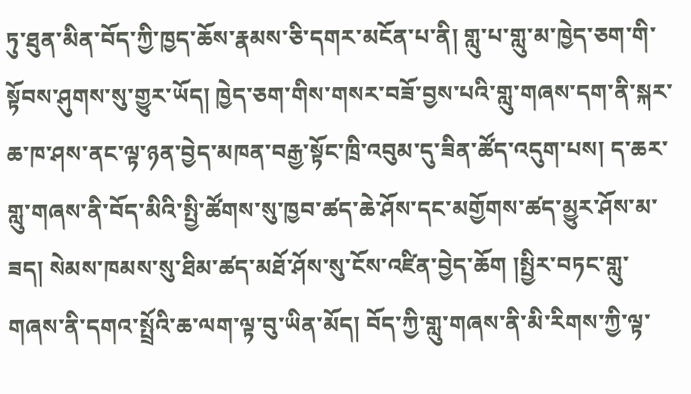ཏུ་ཐུན་མིན་བོད་ཀྱི་ཁྱད་ཆོས་རྣམས་ཅི་དགར་མངོན་པ་ནི། གླུ་པ་གླུ་མ་ཁྱེད་ཅག་གི་སྟོབས་ཤུགས་སུ་གྱུར་ཡོད། ཁྱེད་ཅག་གིས་གསར་བཟོ་བྱས་པའི་གླུ་གཞས་དག་ནི་སྐར་ཆ་ཁ་ཤས་ནང་ལྟ་ཉན་བྱེད་མཁན་བརྒྱ་སྟོང་ཁྲི་འབུམ་དུ་ཟིན་ཚོད་འདུག་པས། ད་ཆར་གླུ་གཞས་ནི་བོད་མིའི་སྤྱི་ཚོགས་སུ་ཁྱབ་ཚད་ཆེ་ཤོས་དང་མགྱོགས་ཚད་མྱུར་ཤོས་མ་ཟད། སེམས་ཁམས་སུ་ཐིམ་ཚད་མཐོ་ཤོས་སུ་ངོས་འཛིན་བྱེད་ཆོག །སྤྱིར་བཏང་གླུ་གཞས་ནི་དགའ་སྤྲོའི་ཆ་ལག་ལྟ་བུ་ཡིན་མོད། བོད་ཀྱི་གླུ་གཞས་ནི་མི་རིགས་ཀྱི་ལྟ་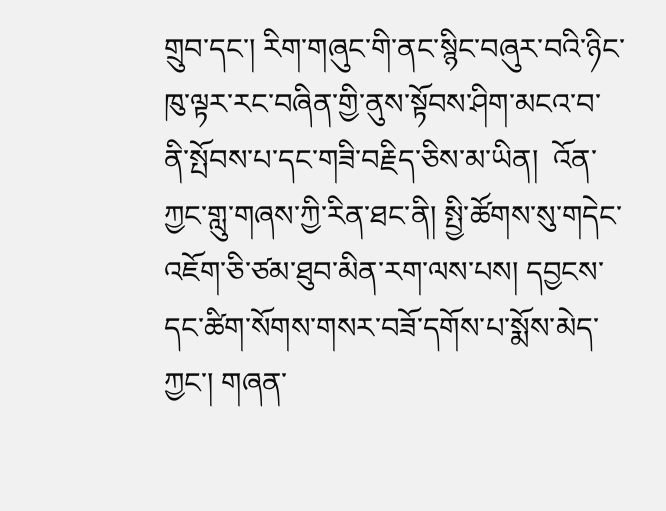གྲུབ་དང་། རིག་གཞུང་གི་ནང་སྙིང་བཞུར་བའི་ཉིང་ཁུ་ལྟར་རང་བཞིན་གྱི་ནུས་སྟོབས་ཤིག་མངའ་བ་ནི་སྤོབས་པ་དང་གཟི་བརྗིད་ཅིས་མ་ཡིན།  འོན་ཀྱང་གླུ་གཞས་ཀྱི་རིན་ཐང་ནི། སྤྱི་ཚོགས་སུ་གདེང་འཇོག་ཅི་ཙམ་ཐུབ་མིན་རག་ལས་པས། དབྱངས་དང་ཚིག་སོགས་གསར་བཟོ་དགོས་པ་སྨོས་མེད་ཀྱང་། གཞན་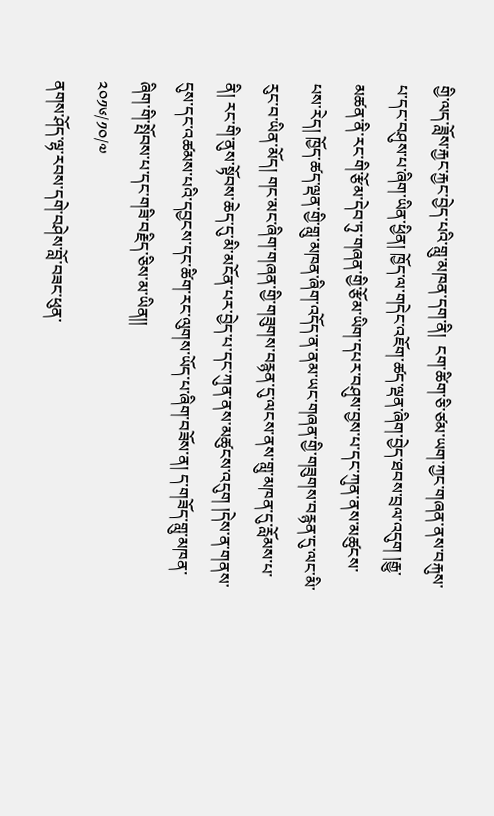གྱི་ལད་ཟློས་རྐྱང་རྐྱང་བྱེད་པའི་གླུ་མཁན་དག་ནི།  ངག་ཚིག་ཅི་ཙམ་ཡག་ཀྱང་གཞན་ནས་བརྐུས་པ་དང་བཤུས་པ་ཞིག་ཡིན་ཕྱིན། ཁྱོད་ལ་གདེང་འཇོག་ཚད་ལྡན་ཞིག་བྱེད་ཐབས་བྲལ་འདུག །རྒྱུ་མཚན་ནི་རང་གི་རྩོམ་དེབ་ཏུ་གཞན་གྱི་རྩོམ་ཡིག་དཔར་བཤུས་བྱས་པ་དང་ཀུན་ནས་མཚུངས་པས་རེད། ཁྱོད་ཚད་ལྡན་གྱི་གླུ་མཁན་ཞིག་འདོད་ན་ནམ་ཡང་གཞན་གྱི་གཟུགས་བརྙན་དུ་ལང་མི་རུང་བ་ཡིན་མོད། གང་མང་ཞིག་གཞན་གྱི་གཟུགས་བརྙན་དུ་ལངས་ནས་གླུ་མཁན་དུ་རློམས་པ་ནི། རང་གི་ནུས་སྟོབས་ཆེད་དུ་མི་མངོན་པར་བྱེད་པ་དང་ཀུན་ནས་མཚུངས་འདུག །དེས་ན་གནས་དུས་དང་འཚམས་པའི་དབྱངས་དང་ཚིག་རང་ལུགས་ཡོད་པ་ཞིག་བཟོས་ན། ད་གཟོད་གླུ་མཁན་ཞིག་གི་སྤོབས་པ་དང་གཟི་བརྗིད་ཅིས་མ་ཡིན།།
༢༠༡༦/༡༠/༧
ནགས་ཤོད་ལྷ་རབས་དགེ་བཤེས་བློ་བཟང་ཕུན་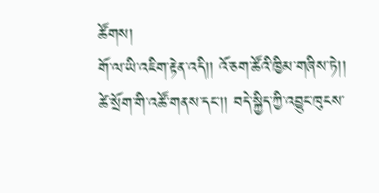ཚོགས།
གོ་ལ་ཡི་འཇིག་རྟེན་འདི།། འོ་ཅག་ཚོའི་ཁྱིམ་གཞིས་ཏེ།།
ཚེ་སྲོག་གི་འཚོ་གནས་དང་།། བདེ་སྐྱིད་ཀྱི་འབྱུང་ཁུངས་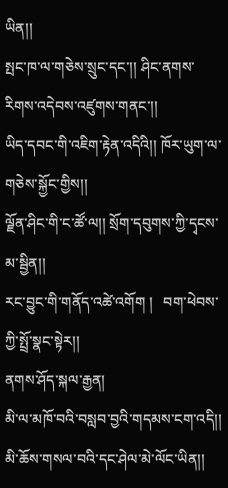ཡིན།།
སྤང་ཁ་ལ་གཅེས་སྲུང་དང་།། ཤིང་ནགས་རིགས་འདེབས་འཛུགས་གནང་།།
ཡིད་དབང་གི་འཇིག་རྟེན་འདིའི།། ཁོར་ཡུག་ལ་གཅེས་སྐྱོང་གྱིས།།
ལྗོན་ཤིང་གི་ང་ཚོ་ལ།། སྲོག་དབུགས་ཀྱི་དྭངས་མ་སྦྱིན།།
རང་བྱུང་གི་གནོད་འཚེ་འགོག །   བག་ཕེབས་ཀྱི་སྤྲོ་སྣང་སྟེར།།
ནགས་ཤོད་སྐལ་རྒྱན།
མི་ལ་མཁོ་བའི་བསླབ་བྱའི་གདམས་ངག་འདི།།
མི་ཆོས་གསལ་བའི་དང་ཤེལ་མེ་ལོང་ཡིན།།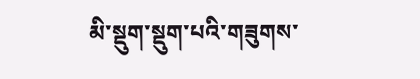མི་སྡུག་སྡུག་པའི་གཟུགས་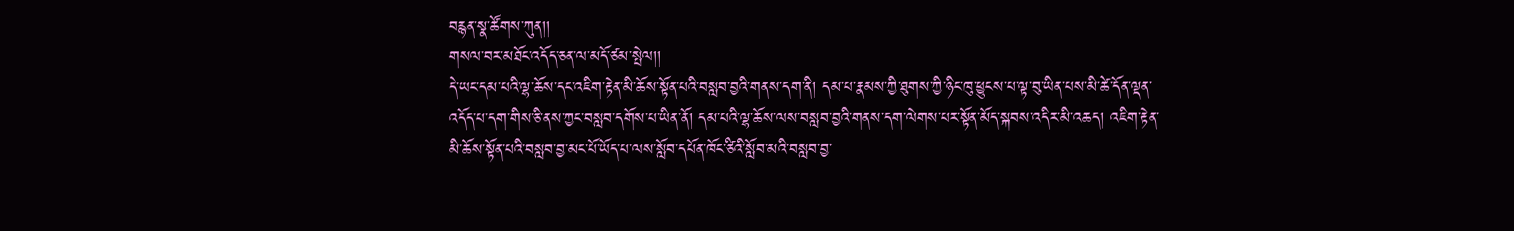བརྙན་སྣ་ཚོགས་ཀུན།།
གསལ་བར་མཐོང་འདོད་ཅན་ལ་མདོ་ཙམ་སྤེལ།།
དེ་ཡང་དམ་པའི་ལྷ་ཆོས་དང་འཇིག་རྟེན་མི་ཆོས་སྟོན་པའི་བསླབ་བྱའི་གནས་དག་ནི། དམ་པ་རྣམས་ཀྱི་ཐུགས་ཀྱི་ཉིང་ཁུ་ཕྱུངས་པ་ལྟ་བུ་ཡིན་པས་མི་ཚེ་དོན་ལྡན་འདོད་པ་དག་གིས་ཅི་ནས་ཀྱང་བསླབ་དགོས་པ་ཡིན་ནོ། དམ་པའི་ལྷ་ཆོས་ལས་བསླབ་བྱའི་གནས་དག་ལེགས་པར་སྟོན་མོད་སྐབས་འདིར་མི་འཆད། འཇིག་རྟེན་མི་ཆོས་སྟོན་པའི་བསླབ་བྱ་མང་པོ་ཡོད་པ་ལས་སློབ་དཔོན་ཁོང་ཙིའི་སློབ་མའི་བསླབ་བྱ་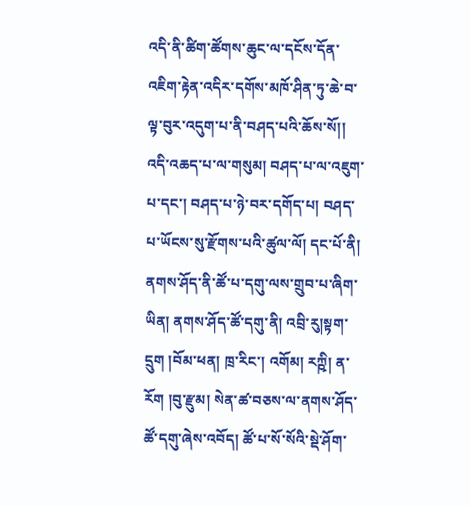འདི་ནི་ཚིག་ཚོགས་ཆུང་ལ་དངོས་དོན་འཇིག་རྟེན་འདིར་དགོས་མཁོ་ཤིན་ཏུ་ཆེ་བ་ལྟ་བུར་འདུག་པ་ནི་བཤད་པའི་ཆོས་སོ།། འདི་འཆད་པ་ལ་གསུམ། བཤད་པ་ལ་འཇུག་པ་དང་། བཤད་པ་ཉེ་བར་དགོད་པ། བཤད་པ་ཡོངས་སུ་རྫོགས་པའི་ཚུལ་ལོ། དང་པོ་ནི།
ནགས་ཤོད་ནི་ཚོ་པ་དགུ་ལས་གྲུབ་པ་ཞིག་ཡིན། ནགས་ཤོད་ཚོ་དགུ་ནི། འབྲི་རུ།སྟག་དྲུག །བོམ་ཕན། ཁྲ་རིང་། འགོམ། རཀྵི། ན་རོག །བུ་རྫུམ། སེན་ཚ་བཅས་ལ་ནགས་ཤོད་ཚོ་དགུ་ཞེས་འབོད། ཚོ་པ་སོ་སོའི་སྡེ་ཤོག་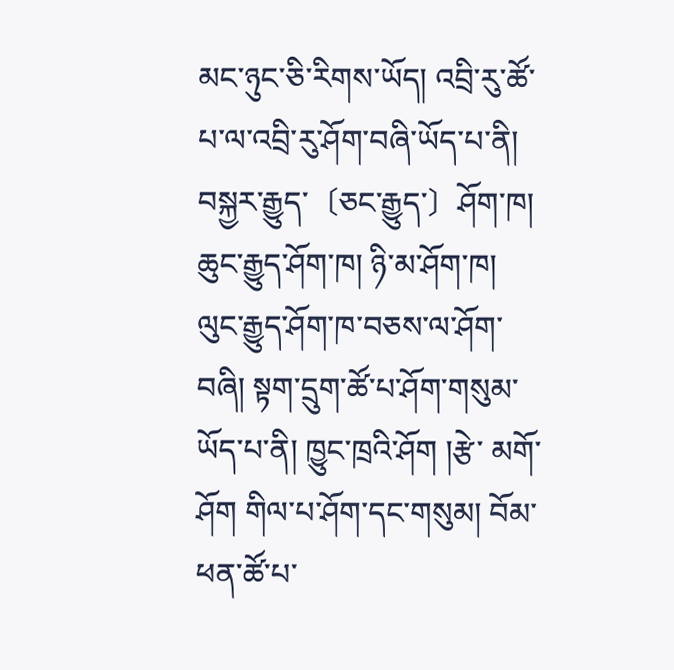མང་ཉུང་ཅི་རིགས་ཡོད། འབྲི་རུ་ཚོ་པ་ལ་འབྲི་རུ་ཤོག་བཞི་ཡོད་པ་ནི། བསྐྱར་རྒྱུད་〔ཅང་རྒྱུད་〕ཤོག་ཁ། ཆུང་རྒྱུད་ཤོག་ཁ། ཉི་མ་ཤོག་ཁ། ལུང་རྒྱུད་ཤོག་ཁ་བཅས་ལ་ཤོག་བཞི། སྟག་དྲུག་ཚོ་པ་ཤོག་གསུམ་ཡོད་པ་ནི། ཁྱུང་ཁྲའི་ཤོག །རྩེ་ མགོ་ཤོག གིལ་པ་ཤོག་དང་གསུམ། བོམ་ཕན་ཚོ་པ་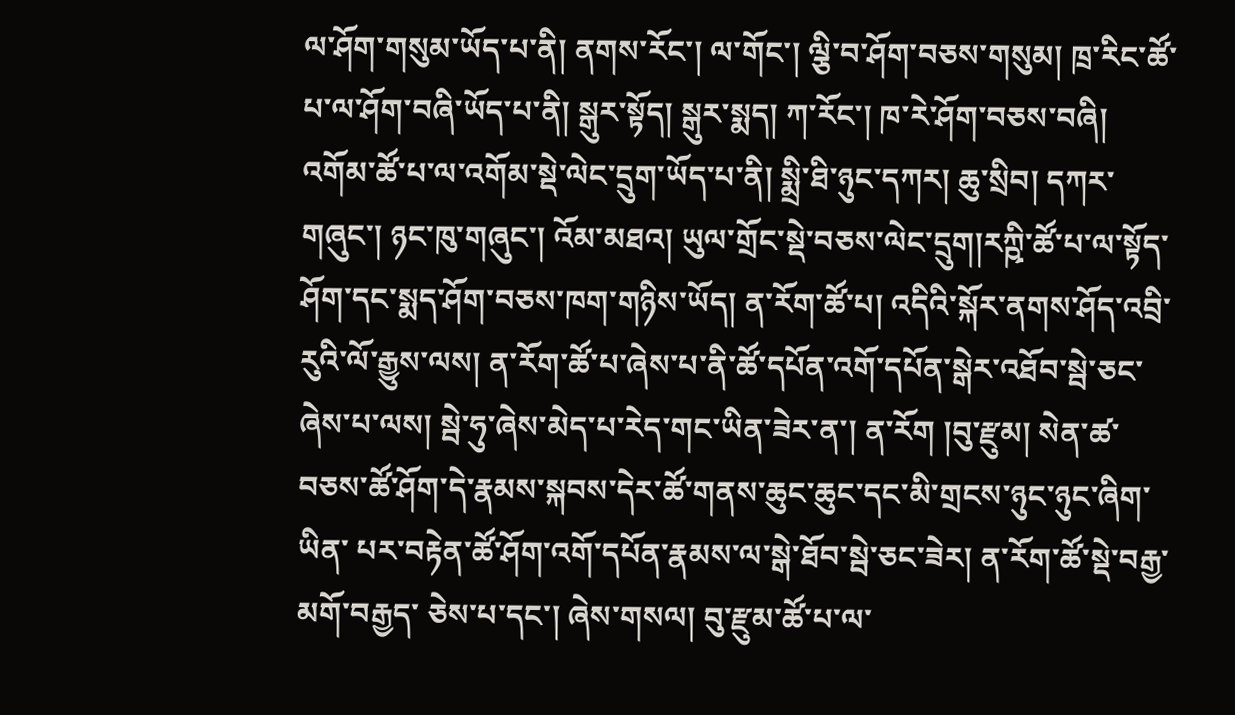ལ་ཤོག་གསུམ་ཡོད་པ་ནི། ནགས་རོང་། ལ་གོང་། ལྕི་བ་ཤོག་བཅས་གསུམ། ཁྲ་རིང་ཚོ་པ་ལ་ཤོག་བཞི་ཡོད་པ་ནི། སྒུར་སྟོད། སྒུར་སྨད། ཀ་རོང་། ཁ་རེ་ཤོག་བཅས་བཞི། འགོམ་ཚོ་པ་ལ་འགོམ་སྡེ་ལེང་དྲུག་ཡོད་པ་ནི། སྨྲི་ཐི་ཉུང་དཀར། ཆུ་སྲིབ། དཀར་གཞུང་། ཉང་ཁུ་གཞུང་། འོམ་མཐའ། ཡུལ་གྲོང་སྡེ་བཅས་ལེང་དྲུག།རཀྵི་ཚོ་པ་ལ་སྟོད་ཤོག་དང་སྨད་ཤོག་བཅས་ཁག་གཉིས་ཡོད། ན་རོག་ཚོ་པ། འདིའི་སྐོར་ནགས་ཤོད་འབྲི་རུའི་ལོ་རྒྱུས་ལས། ན་རོག་ཚོ་པ་ཞེས་པ་ནི་ཚོ་དཔོན་འགོ་དཔོན་སྒེར་འཐོབ་སྦེ་ཅང་ཞེས་པ་ལས། སྦེ་ཧུ་ཞེས་མེད་པ་རེད་གང་ཡིན་ཟེར་ན་། ན་རོག །བུ་རྫུམ། སེན་ཚ་བཅས་ཚོ་ཤོག་དེ་རྣམས་སྐབས་དེར་ཚོ་གནས་ཆུང་ཆུང་དང་མི་གྲངས་ཉུང་ཉུང་ཞིག་ཡིན་ པར་བརྟེན་ཚོ་ཤོག་འགོ་དཔོན་རྣམས་ལ་སྒེ་ཐོབ་སྦེ་ཅང་ཟེར། ན་རོག་ཚོ་སྡེ་བརྒྱ་མགོ་བརྒྱད་ ཅེས་པ་དང་། ཞེས་གསལ། བུ་རྫུམ་ཚོ་པ་ལ་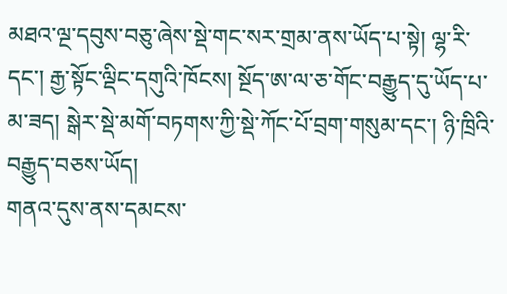མཐའ་ལྔ་དབུས་བཅུ་ཞེས་སྡེ་གང་སར་གྲམ་ནས་ཡོད་པ་སྟེ། ལྷ་རི་དང་། རྒྱ་སྟོང་ལྡིང་དགུའི་ཁོངས། སྔོད་ཨ་ལ་ཅ་གོང་བརྒྱུད་དུ་ཡོད་པ་མ་ཟད། སྒེར་སྡེ་མགོ་བཏགས་ཀྱི་སྡེ་ཀོང་པོ་བྲག་གསུམ་དང་། ཉི་ཁྲིའི་བརྒྱུད་བཅས་ཡོད།
གནའ་དུས་ནས་དམངས་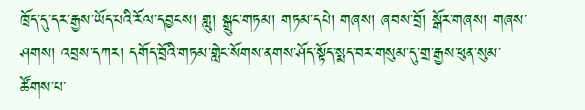ཁྲོད་དུ་དར་རྒྱས་ཡོད་པའི་རོལ་དབྱངས། གླུ། སྒྲུང་གཏམ། གཏམ་དཔེ། གཞས། ཞབས་བྲོ། སྒོར་གཞས། གཞས་ཤགས། འབྲས་དཀར། དགོད་བྲོའི་གཏམ་གླེང་སོགས་ནགས་ཤོད་སྟོད་སྨད་བར་གསུམ་དུ་གྲ་རྒྱས་ཕུན་སུམ་ཚོགས་པ་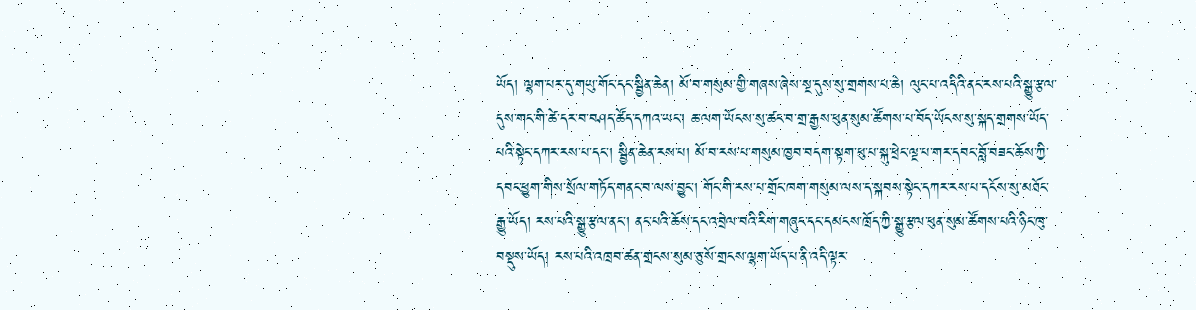ཡོད། ལྷག་པར་དུ་གཡུ་གོང་དང་སྦྱིན་ཆེན། མོ་བ་གསུམ་གྱི་གཞས་ཞེས་སྔ་དུས་སུ་གྲགས་པ་ཆེ། ལུང་པ་འདིའི་ནང་རས་པའི་སྒྱུ་རྩལ་དུས་གང་གི་ཚེ་དར་བ་བཤད་ཚོད་དཀའ་ཡང་། ཆ་ལག་ཡོངས་སུ་ཚང་བ་གྲ་རྒྱས་ཕུན་སུམ་ཚོགས་པ་བོད་ཡོངས་སུ་སྐད་གྲགས་ཡོད་པའི་སྟེང་དཀར་རས་པ་དང་། སྦྱིན་ཆེན་རས་པ། མོ་བ་རས་པ་གསུམ་ཁྱབ་བདག་སྟག་ཕུ་པ་སྐུ་ཕྲེང་ལྔ་པ་གར་དབང་བློ་བཟང་ཆོས་ཀྱི་དབང་ཕྱུག་གིས་སྲོལ་གཏོད་གནང་བ་ལས་བྱུང་། གོང་གི་རས་པ་གྲོང་ཁག་གསུམ་ལས་ད་སྐབས་སྟེང་དཀར་རས་པ་དངོས་སུ་མཐོང་རྒྱུ་ཡོད། རས་པའི་སྒྱུ་རྩལ་ནང་། ནང་པའི་ཆོས་དང་འབྲེལ་བའི་རིག་གཞུང་དང་དམངས་ཁྲོད་ཀྱི་སྒྱུ་རྩལ་ཕུན་སུམ་ཚོགས་པའི་ཉིང་ཁུ་བསྡུས་ཡོད། རས་པའི་འཁྲབ་ཚན་གྲངས་སུམ་ཅུ་སོ་གྲངས་ལྷག་ཡོད་པ་ནི་འདི་ལྟར་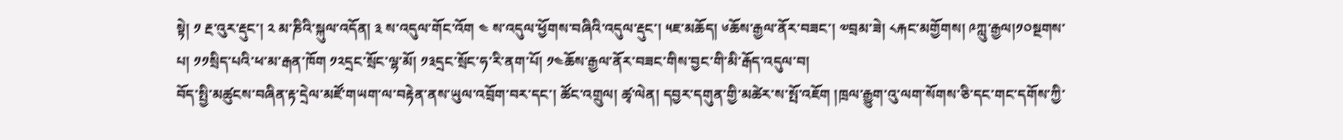སྟེ། ༡ རྔ་འུར་རྡུང་། ༢ མ་ཎིའི་སྐུལ་འདོན། ༣ ས་འདུལ་གོང་འོག ༤ ས་འདུལ་ཕྱོགས་བཞིའི་འདུལ་རྡུང་། ༥ཇ་མཆོད། ༦ཆོས་རྒྱལ་ནོར་བཟང་། ༧བྲམ་ཟེ། ༨རྐང་མགྱོགས། ༩ཀླུ་རྒྱལ།༡༠སྔགས་པ། ༡༡སྲིད་པའི་ཕ་མ་རྒན་ཁོག ༡༢དྲང་སྲོང་ལྷ་མོ། ༡༣དྲང་སྲོང་ཧ་རི་ནག་པོ། ༡༤ཆོས་རྒྱལ་ནོར་བཟང་གིས་བྱང་གི་མི་རྒོད་འདུལ་བ།
བོད་སྤྱི་མཚུངས་བཞིན་རྟ་དྲེལ་མཛོ་གཡག་ལ་བརྟེན་ནས་ཡུལ་འབྲོག་བར་དང་། ཚོང་འགྲུལ། ཚྭ་ལེན། དབྱར་དགུན་གྱི་མཚེར་ས་སྤོ་འཇོག །ཁྲལ་རྒྱུག་འུ་ལག་སོགས་ཅི་དང་གང་དགོས་ཀྱི་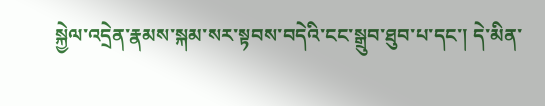སྐྱེལ་འདྲེན་རྣམས་སྐམ་སར་སྟབས་བདེའི་ངང་སྒྲུབ་ཐུབ་པ་དང་། དེ་མིན་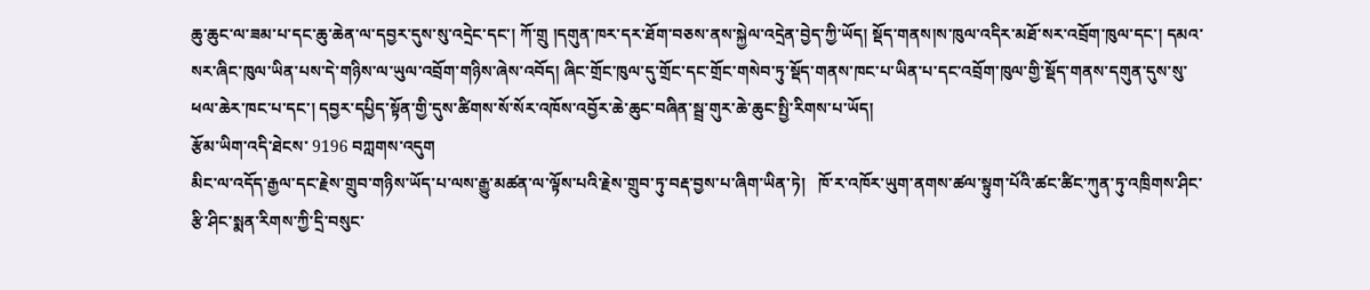ཆུ་ཆུང་ལ་ཟམ་པ་དང་ཆུ་ཆེན་ལ་དབྱར་དུས་སུ་འདྲེང་དང་། ཀོ་གྲུ །དགུན་ཁར་དར་ཐོག་བཅས་ནས་སྐྱེལ་འདྲེན་བྱེད་ཀྱི་ཡོད། སྡོད་གནས།ས་ཁུལ་འདིར་མཐོ་སར་འབྲོག་ཁུལ་དང་། དམའ་སར་ཞིང་ཁུལ་ཡིན་པས་དེ་གཉིས་ལ་ཡུལ་འབྲོག་གཉིས་ཞེས་འབོད། ཞིང་གྲོང་ཁུལ་དུ་གྲོང་དང་གྲོང་གསེབ་ཏུ་སྡོད་གནས་ཁང་པ་ཡིན་པ་དང་འབྲོག་ཁུལ་གྱི་སྡོད་གནས་དགུན་དུས་སུ་ཕལ་ཆེར་ཁང་པ་དང་། དབྱར་དཔྱིད་སྟོན་གྱི་དུས་ཚིགས་སོ་སོར་འཁོས་འབྱོར་ཆེ་ཆུང་བཞིན་སྦྲ་གུར་ཆེ་ཆུང་སྤྱི་རིགས་པ་ཡོད།
རྩོམ་ཡིག་འདི་ཐེངས་ 9196 བཀླགས་འདུག
མིང་ལ་འདོད་རྒྱལ་དང་རྗེས་གྲུབ་གཉིས་ཡོད་པ་ལས་རྒྱུ་མཚན་ལ་ལྟོས་པའི་རྗེས་གྲུབ་ཏུ་བརྡ་བྱས་པ་ཞིག་ཡིན་ཏེ།   ཁོ་ར་འཁོར་ཡུག་ནགས་ཚལ་སྟུག་པོའི་ཚང་ཚིང་ཀུན་ཏུ་འཁྲིགས་ཤིང་རྩི་ཤིང་སྨན་རིགས་ཀྱི་དྲི་བསུང་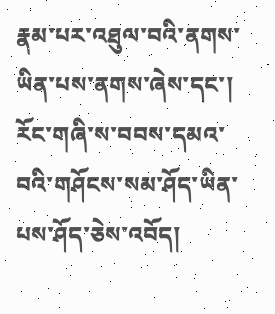རྣམ་པར་འཐུལ་བའི་ནགས་ཡིན་པས་ནགས་ཞེས་དང་། རོང་གཞི་ས་བབས་དམའ་བའི་གཤོངས་སམ་ཤོད་ཡིན་པས་ཤོད་ཅེས་འབོད།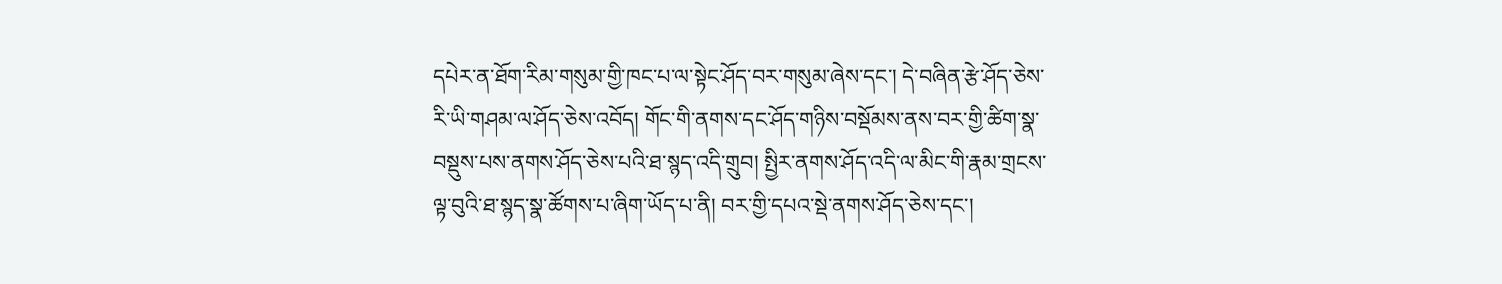དཔེར་ན་ཐོག་རིམ་གསུམ་གྱི་ཁང་པ་ལ་སྟེང་ཤོད་བར་གསུམ་ཞེས་དང་། དེ་བཞིན་རྩེ་ཤོད་ཅེས་རི་ཡི་གཤམ་ལ་ཤོད་ཅེས་འབོད། གོང་གི་ནགས་དང་ཤོད་གཉིས་བསྡོམས་ནས་བར་གྱི་ཚིག་སྣ་བསྡུས་པས་ནགས་ཤོད་ཅེས་པའི་ཐ་སྙད་འདི་གྲུབ། སྤྱིར་ནགས་ཤོད་འདི་ལ་མིང་གི་རྣམ་གྲངས་ལྟ་བུའི་ཐ་སྙད་སྣ་ཚོགས་པ་ཞིག་ཡོད་པ་ནི། བར་གྱི་དཔའ་སྡེ་ནགས་ཤོད་ཅེས་དང་།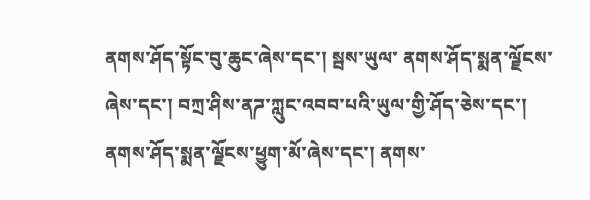ནགས་ཤོད་སྟོང་བུ་ཆུང་ཞེས་དང་། སྦས་ཡུལ་ ནགས་ཤོད་སྨན་ལྗོངས་ཞེས་དང་། བཀྲ་ཤིས་ནཌ་ཀླུང་འབབ་པའི་ཡུལ་གྱི་ཤོད་ཅེས་དང་། ནགས་ཤོད་སྨན་ལྗོངས་ཕྱུག་མོ་ཞེས་དང་། ནགས་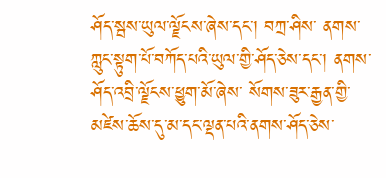ཤོད་སྦས་ཡུལ་ལྗོངས་ཞེས་དང་། བཀྲ་ཤིས་ ནགས་ཀླུང་སྟུག་པོ་བཀོད་པའི་ཡུལ་གྱི་ཤོད་ཅེས་དང་། ནགས་ཤོད་འབྲི་ལྗོངས་ཕྱུག་མོ་ཞེས་ སོགས་ཟུར་རྒྱན་གྱི་མཛེས་ཆོས་དུ་མ་དང་ལྡན་པའི་ནགས་ཤོད་ཅེས་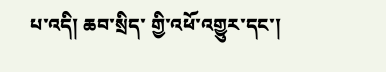པ་འདི། ཆབ་སྲིད་ གྱི་འཕོ་འགྱུར་དང་།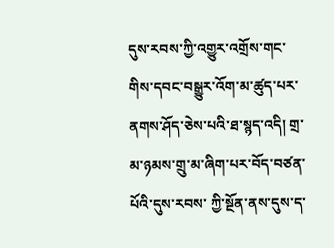དུས་རབས་ཀྱི་འགྱུར་འགྲོས་གང་གིས་དབང་བསྒྱུར་འོག་མ་ཚུད་པར་ ནགས་ཤོད་ཅེས་པའི་ཐ་སྙད་འདི། གྲ་མ་ཉམས་གྲུ་མ་ཞིག་པར་བོད་བཙན་པོའི་དུས་རབས་ ཀྱི་སྔོན་ནས་དུས་ད་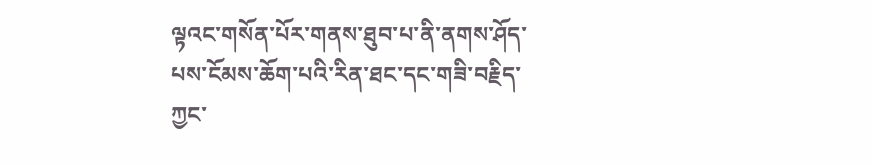ལྟའང་གསོན་པོར་གནས་ཐུབ་པ་ནི་ནགས་ཤོད་པས་ངོམས་ཆོག་པའི་རིན་ཐང་དང་གཟི་བརྗིད་ཀྱང་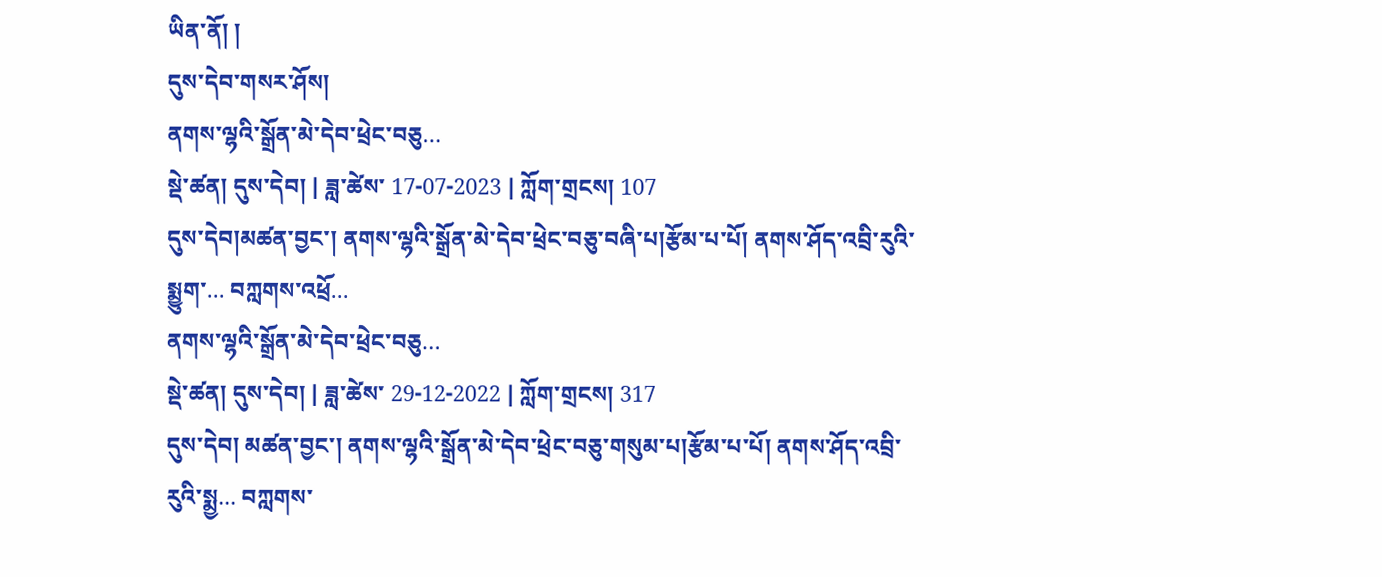ཡིན་ནོ། །
དུས་དེབ་གསར་ཤོས།
ནགས་ལྷའི་སྒྲོན་མེ་དེབ་ཕྲེང་བཅུ…
སྡེ་ཚན། དུས་དེབ། | ཟླ་ཚེས་ 17-07-2023 | ཀློག་གྲངས། 107
དུས་དེབ།མཚན་བྱང་། ནགས་ལྷའི་སྒྲོན་མེ་དེབ་ཕྲེང་བཅུ་བཞི་པ།རྩོམ་པ་པོ། ནགས་ཤོད་འབྲི་རུའི་སྨྱུག་... བཀླགས་འཕྲོ...
ནགས་ལྷའི་སྒྲོན་མེ་དེབ་ཕྲེང་བཅུ…
སྡེ་ཚན། དུས་དེབ། | ཟླ་ཚེས་ 29-12-2022 | ཀློག་གྲངས། 317
དུས་དེབ། མཚན་བྱང་། ནགས་ལྷའི་སྒྲོན་མེ་དེབ་ཕྲེང་བཅུ་གསུམ་པ།རྩོམ་པ་པོ། ནགས་ཤོད་འབྲི་རུའི་སྨྱ... བཀླགས་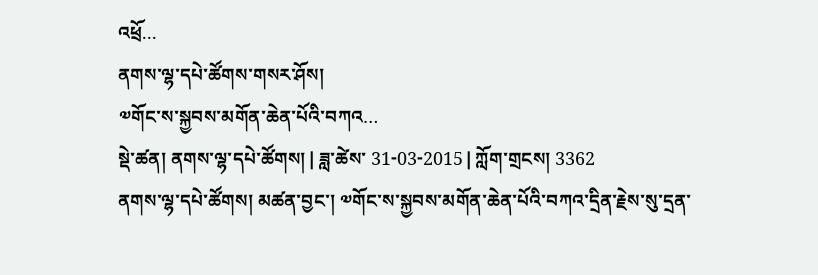འཕྲོ...
ནགས་ལྷ་དཔེ་ཚོགས་གསར་ཤོས།
༧གོང་ས་སྐྱབས་མགོན་ཆེན་པོའི་བཀའ…
སྡེ་ཚན། ནགས་ལྷ་དཔེ་ཚོགས། | ཟླ་ཚེས་ 31-03-2015 | ཀློག་གྲངས། 3362
ནགས་ལྷ་དཔེ་ཚོགས། མཚན་བྱང་། ༧གོང་ས་སྐྱབས་མགོན་ཆེན་པོའི་བཀའ་དྲིན་རྗེས་སུ་དྲན་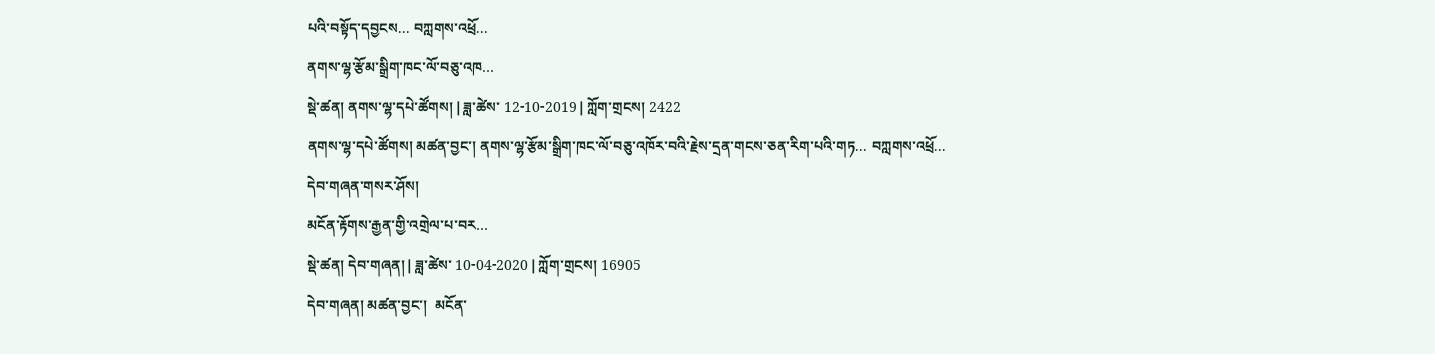པའི་བསྟོད་དབྱངས... བཀླགས་འཕྲོ...
ནགས་ལྷ་རྩོམ་སྒྲིག་ཁང་ལོ་བཅུ་འཁ…
སྡེ་ཚན། ནགས་ལྷ་དཔེ་ཚོགས། | ཟླ་ཚེས་ 12-10-2019 | ཀློག་གྲངས། 2422
ནགས་ལྷ་དཔེ་ཚོགས། མཚན་བྱང་། ནགས་ལྷ་རྩོམ་སྒྲིག་ཁང་ལོ་བཅུ་འཁོར་བའི་རྗེས་དྲན་གངས་ཅན་རིག་པའི་གཏ... བཀླགས་འཕྲོ...
དེབ་གཞན་གསར་ཤོས།
མངོན་རྟོགས་རྒྱན་གྱི་འགྲེལ་པ་བར…
སྡེ་ཚན། དེབ་གཞན། | ཟླ་ཚེས་ 10-04-2020 | ཀློག་གྲངས། 16905
དེབ་གཞན། མཚན་བྱང་།  མངོན་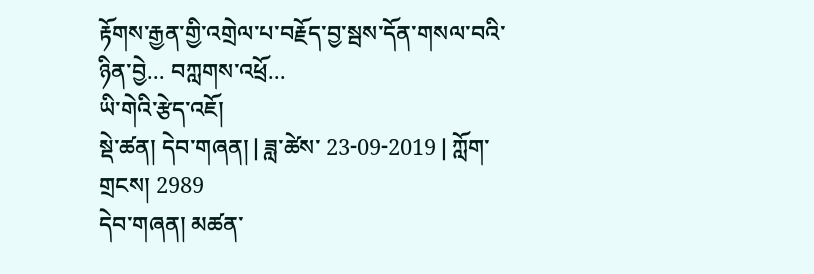རྟོགས་རྒྱན་གྱི་འགྲེལ་པ་བརྗོད་བྱ་སྦས་དོན་གསལ་བའི་ཉིན་བྱེ... བཀླགས་འཕྲོ...
ཡི་གེའི་རྩེད་འཇོ།
སྡེ་ཚན། དེབ་གཞན། | ཟླ་ཚེས་ 23-09-2019 | ཀློག་གྲངས། 2989
དེབ་གཞན། མཚན་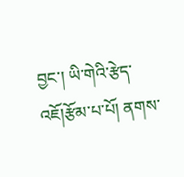བྱང་། ཡི་གེའི་རྩེད་འཇོ།རྩོམ་པ་པོ། ནགས་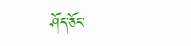ཤོད་ཅོང་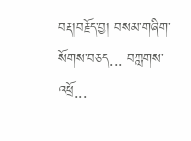བརྡ།བརྗོད་བྱ། བསམ་གཞིག་སོགས་བཅད... བཀླགས་འཕྲོ...